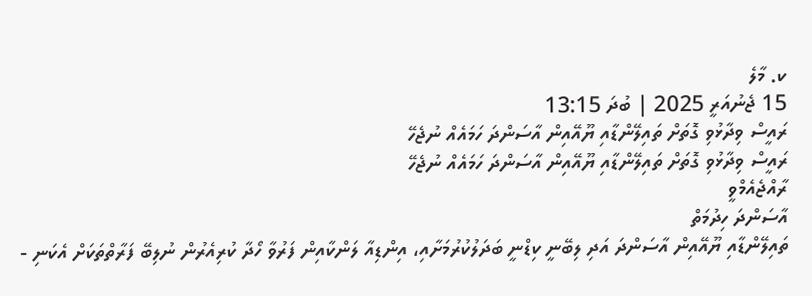ކ. މާލެ
15 ޖެނުއަރީ 2025 | ބުދަ 13:15
ރައީސް ވިދާޅުވި ގޮތަށް ތައިލޭންޑާއި ޔޫއޭއިން އާސަންދަ ހަމައެއް ނުޖެހޭ
ރައީސް ވިދާޅުވި ގޮތަށް ތައިލޭންޑާއި ޔޫއޭއިން އާސަންދަ ހަމައެއް ނުޖެހޭ
ރާއްޖެއެމްވީ
އާސަންދަ ހިދުމަތް
ތައިލޭންޑާއި ޔޫއޭއިން އާސަންދަ އަދި ލިބޭނީ ކިޑްނީ ބަދަލުކުރުމަށާއި، އިންޑިއާ ލަންކާއިން ފަރުވާ ހޯދާ ކުރިއެރުން ނުލިބޭ ފަރާތްތަކަށް އެކަނި -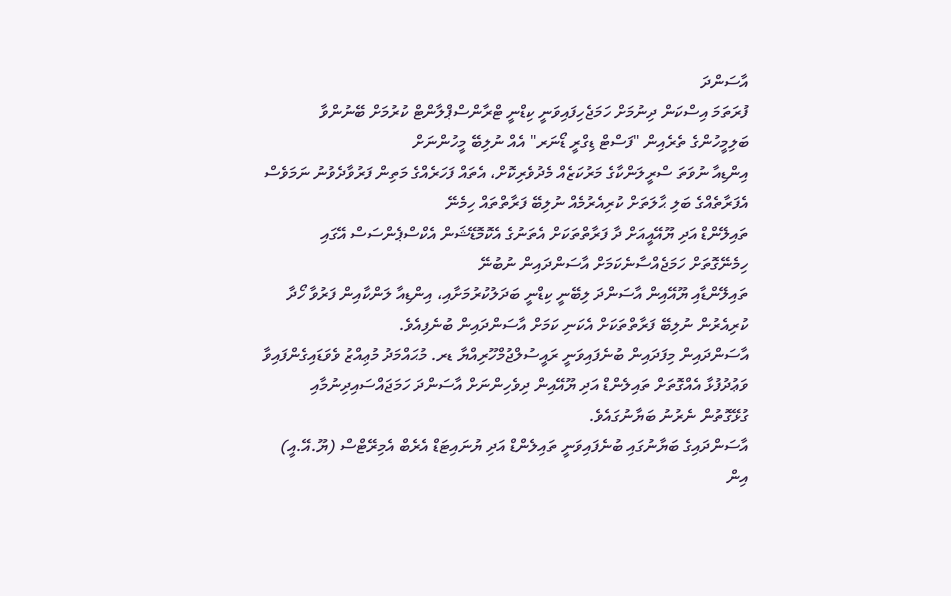އާސަންދަ
ފުރަތަމަ އިސްކަން ދިނުމަށް ހަމަޖެހިފައިވަނީ ކިޑްނީ ޓްރާންސްޕްލާންޓް ކުރުމަށް ބޭނުންވާ ބަލިމީހުންގެ ތެރެއިން "ފަސްޓް ޑިގްރީ ޑޯނަރ" އެއް ނުލިބޭ މީހުންނަށް
އިންޑިއާ ނުވަތަ ސްރީލަންކާގެ މަރުކަޒެއް މެދުވެރިކޮށް، އެތައް ފަހަރެއްގެ މަތިން ފަރުވާދެވުނު ނަމަވެސް އެފަރާތެއްގެ ބަލި ޙާލަތަށް ކުރިއެރުމެއް ނުލިބޭ ފަރާތްތައް ހިމެނޭ
ތައިލޭންޑް އަދި ޔޫއޭއީއަށް ދާ ފަރާތްތަކަށް އެތަނުގެ އެކޮމޮޑޭޝަން އެކްސްޕެންސަސް އޭގައި ހިމެނޭގޮތަށް ހަމަޖެއްސާނެކަމަށް އާސަންދައިން ނުބުނޭ
ތައިލޭންޑާއި ޔޫއޭއިން އާސަންދަ ލިބޭނީ ކިޑްނީ ބަދަލުކުރުމަށާއި، އިންޑިއާ ލަންކާއިން ފަރުވާ ހޯދާ ކުރިއެރުން ނުލިބޭ ފަރާތްތަކަށް އެކަނި ކަމަށް އާސަންދައިން ބުނެފިއެވެ.
އާސަންދައިން މިފަދައިން ބުނެފައިވަނީ ރައީސުލްޖުމްހޫރިއްޔާ ޑރ. މުޙައްމަދު މުޢިއްޒު ވެވަޑައިގެންފައިވާ ވަޢުދުފުޅާ އެއްގޮތަށް ތައިލެންޑް އަދި ޔޫއޭއިން ދިވެހިންނަށް އާސަންދަ ހަމަޖައްސައިދިނުމާއި ގުޅޭގޮތުން ނެރުނު ބަޔާނުގައެވެ.
އާސަންދައިގެ ބަޔާނުގައި ބުނެފައިވަނީ ތައިލެންޑް އަދި ޔުނައިޓަޑް އެރެބް އެމިރޭޓްސް (ޔޫ.އޭ.އީ) އިން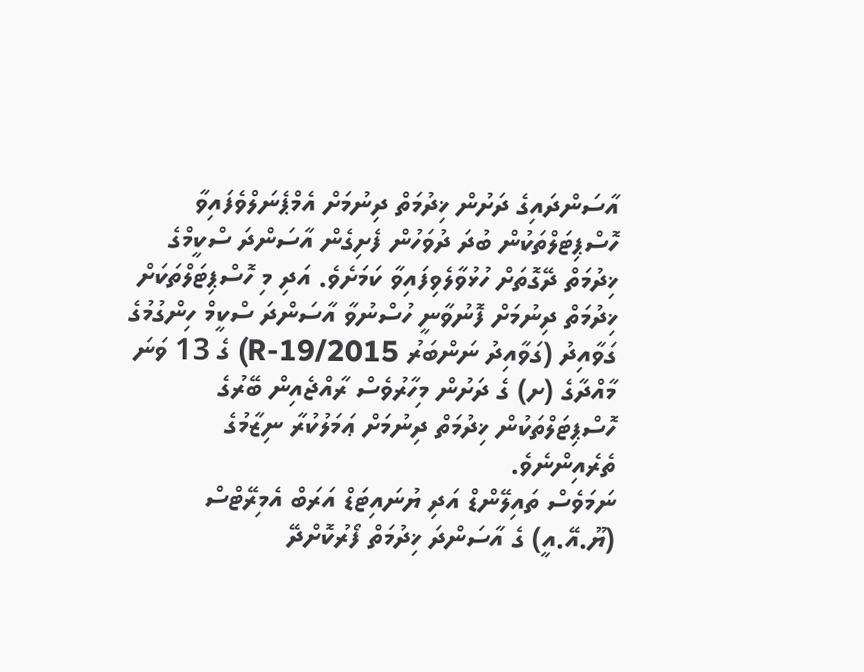އާސަންދައިގެ ދަށުން ޚިދުމަތް ދިނުމަށް އެމްޕެނަލްވެފައިވާ ހޮސްޕިޓަލްތަކުން ބުދަ ދުވަހުން ފެށިގެން އާސަންދަ ސްކީމްގެ ޚިދުމަތް ދޭގޮތަށް ހުޅުވާލެވިފައިވާ ކަމަށެވެ. އަދި މި ހޮސްޕިޓަލްތަކަށް ޚިދުމަތް ދިނުމަށް ފޮނުވާނީ ހުސްނުވާ އާސަންދަ ސްކީމް ހިންގުމުގެ ގަވާއިދު (ގަވާއިދު ނަންބަރު 2015/R-19) ގެ 13 ވަނަ މާއްދާގެ (ށ) ގެ ދަށުން މިހާރުވެސް ރާއްޖެއިން ބޭރުގެ ހޮސްޕިޓަލްތަކުން ޚިދުމަތް ދިނުމަށް ޢަމަލުކުރާ ނިޒާމުގެ ތެރެއިންނެވެ.
ނަމަވެސް ތައިލޭންޑް އަދި ޔުނައިޓަޑް އަރަބް އެމިރޭޓްސް (ޔޫ.އޭ.އީ) ގެ އާސަންދަ ޚިދުމަތް ފޯރުކޮށްދޭ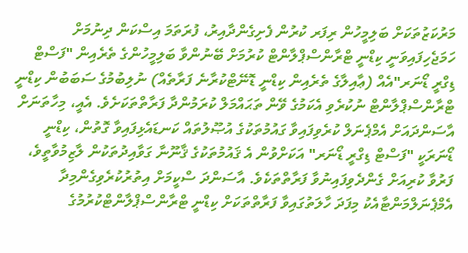މަރުކަޒުތަކަށް ބަލިމީހުން ރިފަރ ކުރުން ފެށިގެންދާއިރު، ފުރަތަމަ އިސްކަން ދިނުމަށް ހަމަޖެހިފައިވަނީ ކިޑްނީ ޓްރާންސްޕްލާންޓް ކުރުމަށް ބޭނުންވާ ބަލިމީހުންގެ ތެރެއިން "ފަސްޓް ޑިގްރީ ޑޯނަރ"އެއް (ޢާއިލާގެ ތެރެއިން ކިޑްނީ ޑޮނޭޓްކުރާނެ ފަރާތެއް) ނުލިބުމުގެ ސަބަބުން ކިޑްނީ ޓްރާންސްޕްލާންޓް ނުކުރެވި އެކަމުގެ ވޭން ތަޙައްމަލް ކުރަމުންދާ ފަރާތްތަކަށެވެ. އެއީ، މިހާތަނަށް އާސަންދައަށް އެމްޕެނަލް ކުރެވިފައިވާ ގައުމުތަކުގެ އުޞޫލުތައް ކަނޑައެޅިފައިވާ ގޮތުން، ކިޑްނީ ޑޯނަރަކީ "ފަސްޓް ޑިގްރީ ޑޯނަރ" އަކަށްވުން އެ ޤައުމުތަކުގެ ޤާނޫނާ ގަވާއިދުތަކުން ލާޒިމުވާތީވެ، ފަރުވާ ކުރިއަށް ގެންދެވިފައިނުވާ ފަރާތްތަކެވެ. އާސަންދަ ސްކީމަށް އިތުރުކުރެވިގެންމިދާ އެމްޕެނަލްމަންޓާއެކު މިފަދަ ހާލަތުގައިވާ ފަރާތްތަކަށް ކިޑްނީ ޓްރާންސްޕްލާންޓްކުރުމުގެ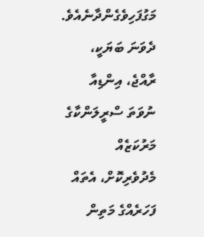މަގުފަހިވެގެންދާނެއެވެ.
ދެވަނަ ބަޔަކީ، ރާއްޖެ، އިންޑިއާ ނުވަތަ ސްރީލަންކާގެ މަރުކަޒެއް މެދުވެރިކޮށް، އެތައް ފަހަރެއްގެ މަތިން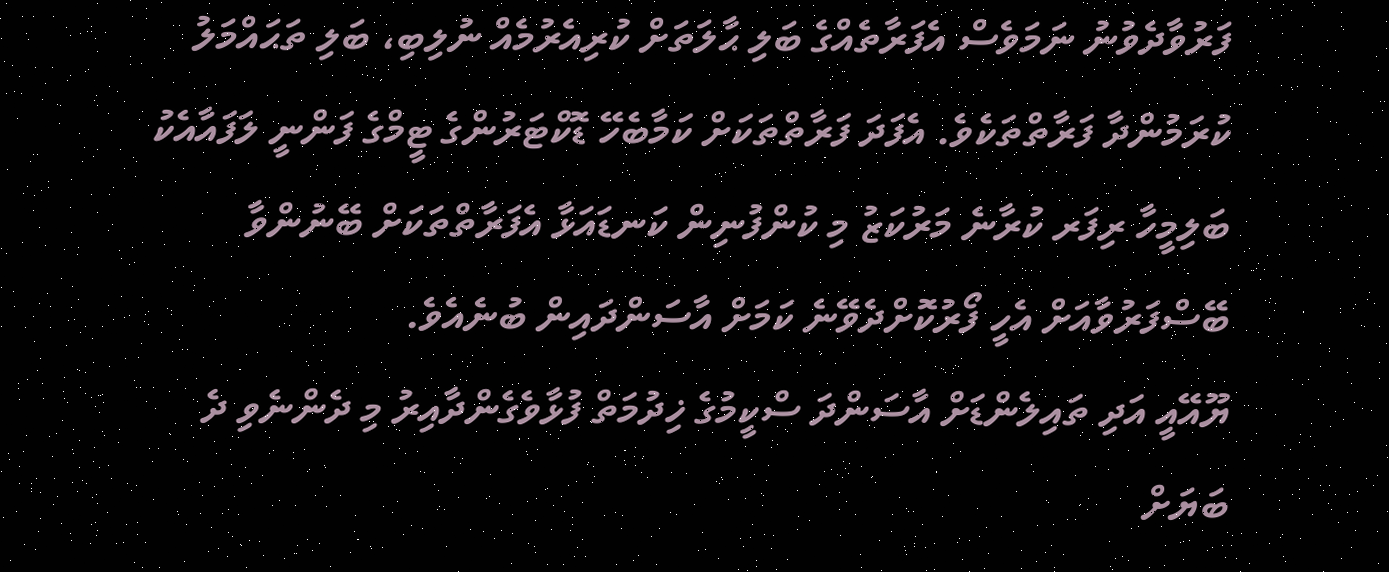ފަރުވާދެވުނު ނަމަވެސް އެފަރާތެއްގެ ބަލި ޙާލަތަށް ކުރިއެރުމެއް ނުލިބި، ބަލި ތަޙައްމަލު ކުރަމުންދާ ފަރާތްތަކެވެ. އެފަދަ ފަރާތްތަކަށް ކަމާބެހޭ ޑޮކްޓަރުންގެ ޓީމްގެ ފަންނީ ލަފައާއެކު ބަލިމީހާ ރިފަރ ކުރާނެ މަރުކަޒު މި ކުންފުނިން ކަނޑައަޅާ އެފަރާތްތަކަށް ބޭނުންވާ ބޭސްފަރުވާއަށް އެހީ ފޯރުކޮށްދެވޭނެ ކަމަށް އާސަންދައިން ބުނެއެވެ.
ޔޫއޭއީ އަދި ތައިލެންޑަށް އާސަންދަ ސްކީމުގެ ޚިދުމަތް ފުޅާވެގެންދާއިރު މި ދެންނެވި ދެ ބަޔަށް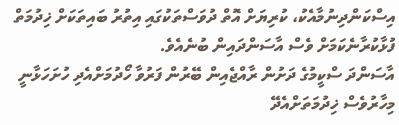އިސްކަންދިނުމާއެކު، ކުރިޔަށް އޮތް ދުވަސްތަކުގައި އިތުރު ބައިތަކަށް ޚިދުމަތް ފުޅާކުރާނެކަމަށް ވެސް އާސަންދައިން ބުނެއެވެ.
އާސަންދަ ސްކީމުގެ ދަށުން ރާއްޖެއިން ބޭރުން ފަރުވާ ހޯދުމަށްއެދި ހުށަހަޅާނީ މިހާރުވެސް ޚިދުމަތަށްއެދޭ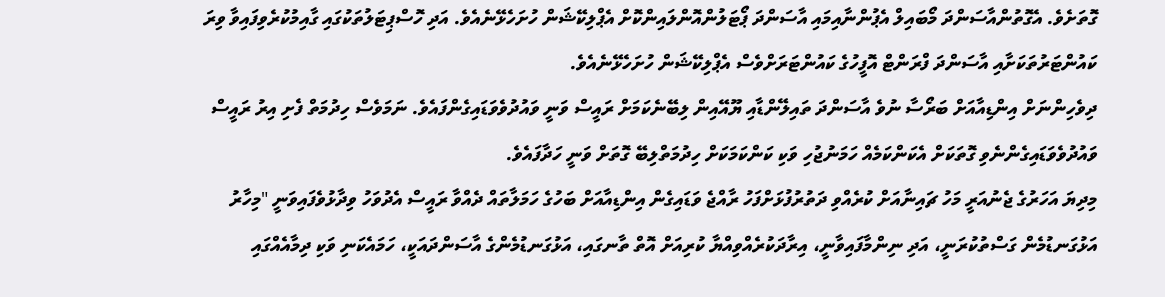ގޮތަށެވެ. އެގޮތުންއާސަންދަ މޯބައިލް އެޕުންނާއިމައި އާސަންދަ ޕޯޓަލުންއޮންލައިންކޮށް އެޕްލިކޭޝަން ހުށަހެޅޭނެއެވެ. އަދި ހޮސްޕިޓަލުތަކުގައި ގާއިމުކުރެވިފައިވާ ވިރަ ކައުންޓަރުތަކަށާއި އާސަންދަ ފްރަންޓް އޮފީހުގެ ކައުންޓަރަށްވެސް އެޕްލިކޭޝަން ހުށަހެޅޭނެއެވެ.
ދިވެހިންނަށް އިންޑިއާއަށް ބަރޯސާ ނުވެ އާސަންދަ ތައިލޭންޑާއި ޔޫއޭއިން ލިބޭނެކަމަށް ރައީސް ވަނީ ވައުދުވެވަޑައިގެންފައެވެ. ނަމަވެސް ހިދުމަތް ފެށި އިރު ރައީސް ވައުދުވެވަޑައިގެންނެވި ގޮތަކަށް އެކަންކަމެއް ހަމަނުޖުހި ވަކި ކަންކަމަކަށް ހިދުމަތްލިބޭ ގޮތަށް ވަނީ ހަދާފައެވެ.
މިދިޔަ އަހަރުގެ ޖެނުއަރީ މަހު ޗައިނާއަށް ކުރެއްވި ދަތުރުފުޅަށްފަހު ރާއްޖެ ވަޑައިގެން އިންޑިއާއަށް ބަހުގެ ހަމަލާތައް ދެއްވާ ރައީސް އެދުވަހު ވިދާޅުވެފައިވަނީ "މިހާރު އަޅުގަނޑުމެން ގަސްތުކުރަނީ، އަދި ނިންމާފައިވާނީ، އިރާދަކުރެއްވިއްޔާ ކުރިއަށް އޮތް ތާނގައި، އަޅުގަނޑުމެންގެ އާސަންދައަކީ، ހަމައެކަނި ވަކި ދިމާއެއްގައި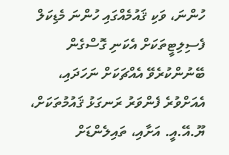ހުންނަ، ވަކި ޤައުމެއްގައި ހުންނަ މެޑިކަލް ފެސިލިޓީތަކަށް އެކަނި ގޮސްގެން ބޭނުންކުރެވޭ އެއްޗަކަށް ނަހަދައި، އެއަށްވުރެ ފެންވަރު ރަނގަޅު ޤައުމުތަކަށް، ޔޫ.އޭ.އީ. އަށާއި، ތައިލެންޑަށް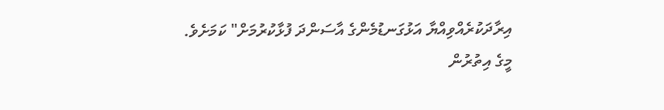އިރާދަކުރެއްވިއްޔާ އަޅުގަނޑުމެންގެ އާސަންދަ ފުޅާކުރުމަށް" ކަމަށެވެ.
މީގެ އިތުރުން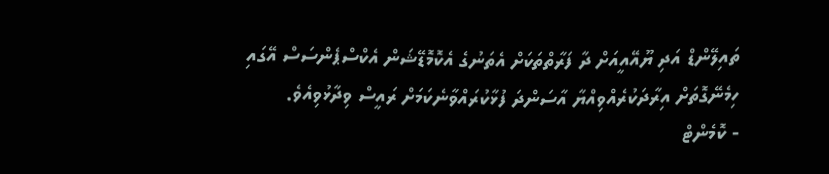ތައިލޭންޑް އަދި ޔޫއޭއީއަށް ދާ ފަރާތްތަކަށް އެތަނުގެ އެކޮމޮޑޭޝަން އެކްސްޕެންސަސް އޭގައި ހިމެނޭގޮތަށް އިރާދަކުރެއްވިއްޔާ އާސަންދަ ފުޅާކުރައްވާނެކަމަށް ރައީސް ވިދާޅުވިއެވެ.
- ކޮމެންޓް